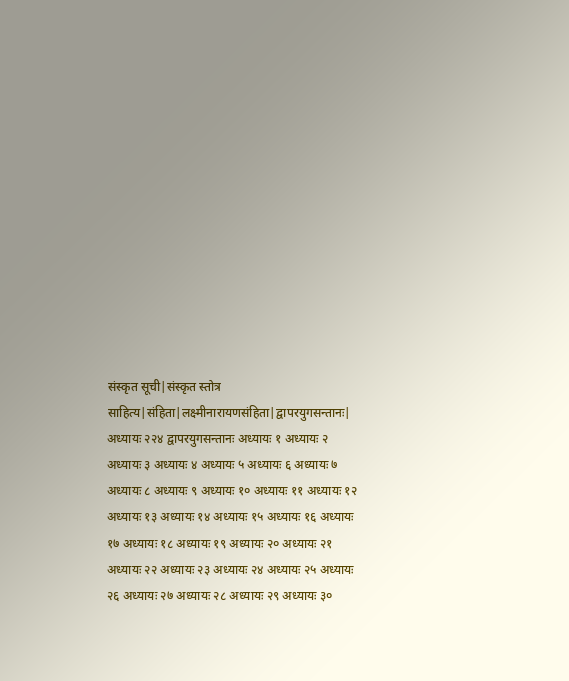संस्कृत सूची|संस्कृत स्तोत्र साहित्य|संहिता|लक्ष्मीनारायणसंहिता|द्वापरयुगसन्तानः| अध्यायः २२४ द्वापरयुगसन्तानः अध्यायः १ अध्यायः २ अध्यायः ३ अध्यायः ४ अध्यायः ५ अध्यायः ६ अध्यायः ७ अध्यायः ८ अध्यायः ९ अध्यायः १० अध्यायः ११ अध्यायः १२ अध्यायः १३ अध्यायः १४ अध्यायः १५ अध्यायः १६ अध्यायः १७ अध्यायः १८ अध्यायः १९ अध्यायः २० अध्यायः २१ अध्यायः २२ अध्यायः २३ अध्यायः २४ अध्यायः २५ अध्यायः २६ अध्यायः २७ अध्यायः २८ अध्यायः २९ अध्यायः ३०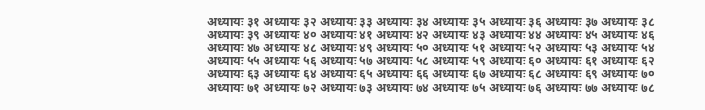अध्यायः ३१ अध्यायः ३२ अध्यायः ३३ अध्यायः ३४ अध्यायः ३५ अध्यायः ३६ अध्यायः ३७ अध्यायः ३८ अध्यायः ३९ अध्यायः ४० अध्यायः ४१ अध्यायः ४२ अध्यायः ४३ अध्यायः ४४ अध्यायः ४५ अध्यायः ४६ अध्यायः ४७ अध्यायः ४८ अध्यायः ४९ अध्यायः ५० अध्यायः ५१ अध्यायः ५२ अध्यायः ५३ अध्यायः ५४ अध्यायः ५५ अध्यायः ५६ अध्यायः ५७ अध्यायः ५८ अध्यायः ५९ अध्यायः ६० अध्यायः ६१ अध्यायः ६२ अध्यायः ६३ अध्यायः ६४ अध्यायः ६५ अध्यायः ६६ अध्यायः ६७ अध्यायः ६८ अध्यायः ६९ अध्यायः ७० अध्यायः ७१ अध्यायः ७२ अध्यायः ७३ अध्यायः ७४ अध्यायः ७५ अध्यायः ७६ अध्यायः ७७ अध्यायः ७८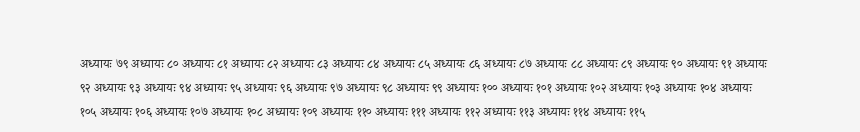अध्यायः ७९ अध्यायः ८० अध्यायः ८१ अध्यायः ८२ अध्यायः ८३ अध्यायः ८४ अध्यायः ८५ अध्यायः ८६ अध्यायः ८७ अध्यायः ८८ अध्यायः ८९ अध्यायः ९० अध्यायः ९१ अध्यायः ९२ अध्यायः ९३ अध्यायः ९४ अध्यायः ९५ अध्यायः ९६ अध्यायः ९७ अध्यायः ९८ अध्यायः ९९ अध्यायः १०० अध्यायः १०१ अध्यायः १०२ अध्यायः १०३ अध्यायः १०४ अध्यायः १०५ अध्यायः १०६ अध्यायः १०७ अध्यायः १०८ अध्यायः १०९ अध्यायः ११० अध्यायः १११ अध्यायः ११२ अध्यायः ११३ अध्यायः ११४ अध्यायः ११५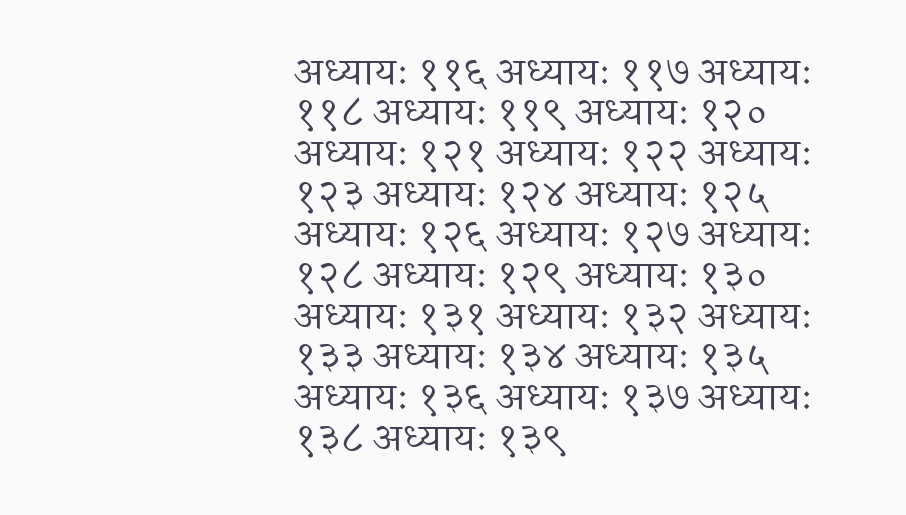अध्यायः ११६ अध्यायः ११७ अध्यायः ११८ अध्यायः ११९ अध्यायः १२० अध्यायः १२१ अध्यायः १२२ अध्यायः १२३ अध्यायः १२४ अध्यायः १२५ अध्यायः १२६ अध्यायः १२७ अध्यायः १२८ अध्यायः १२९ अध्यायः १३० अध्यायः १३१ अध्यायः १३२ अध्यायः १३३ अध्यायः १३४ अध्यायः १३५ अध्यायः १३६ अध्यायः १३७ अध्यायः १३८ अध्यायः १३९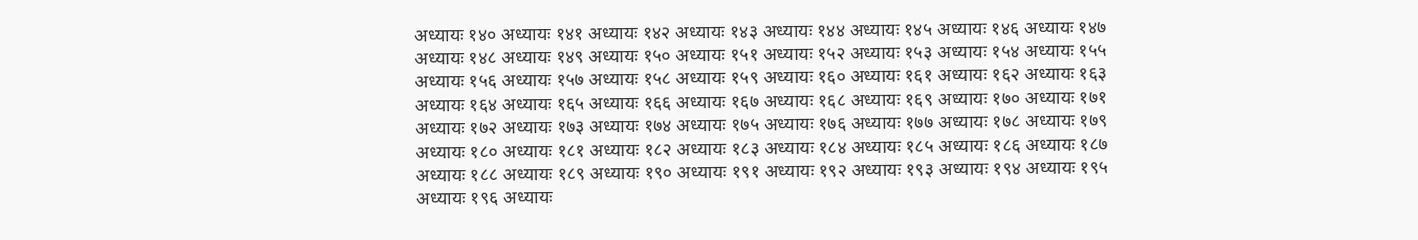अध्यायः १४० अध्यायः १४१ अध्यायः १४२ अध्यायः १४३ अध्यायः १४४ अध्यायः १४५ अध्यायः १४६ अध्यायः १४७ अध्यायः १४८ अध्यायः १४९ अध्यायः १५० अध्यायः १५१ अध्यायः १५२ अध्यायः १५३ अध्यायः १५४ अध्यायः १५५ अध्यायः १५६ अध्यायः १५७ अध्यायः १५८ अध्यायः १५९ अध्यायः १६० अध्यायः १६१ अध्यायः १६२ अध्यायः १६३ अध्यायः १६४ अध्यायः १६५ अध्यायः १६६ अध्यायः १६७ अध्यायः १६८ अध्यायः १६९ अध्यायः १७० अध्यायः १७१ अध्यायः १७२ अध्यायः १७३ अध्यायः १७४ अध्यायः १७५ अध्यायः १७६ अध्यायः १७७ अध्यायः १७८ अध्यायः १७९ अध्यायः १८० अध्यायः १८१ अध्यायः १८२ अध्यायः १८३ अध्यायः १८४ अध्यायः १८५ अध्यायः १८६ अध्यायः १८७ अध्यायः १८८ अध्यायः १८९ अध्यायः १९० अध्यायः १९१ अध्यायः १९२ अध्यायः १९३ अध्यायः १९४ अध्यायः १९५ अध्यायः १९६ अध्यायः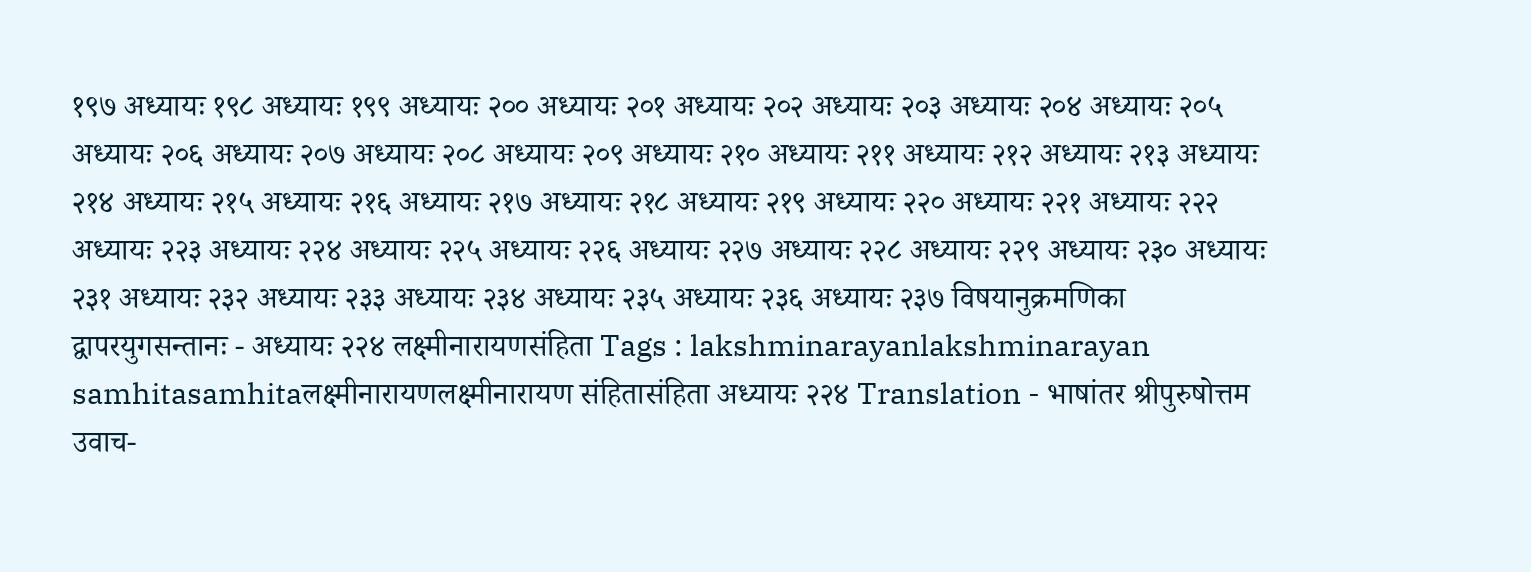१९७ अध्यायः १९८ अध्यायः १९९ अध्यायः २०० अध्यायः २०१ अध्यायः २०२ अध्यायः २०३ अध्यायः २०४ अध्यायः २०५ अध्यायः २०६ अध्यायः २०७ अध्यायः २०८ अध्यायः २०९ अध्यायः २१० अध्यायः २११ अध्यायः २१२ अध्यायः २१३ अध्यायः २१४ अध्यायः २१५ अध्यायः २१६ अध्यायः २१७ अध्यायः २१८ अध्यायः २१९ अध्यायः २२० अध्यायः २२१ अध्यायः २२२ अध्यायः २२३ अध्यायः २२४ अध्यायः २२५ अध्यायः २२६ अध्यायः २२७ अध्यायः २२८ अध्यायः २२९ अध्यायः २३० अध्यायः २३१ अध्यायः २३२ अध्यायः २३३ अध्यायः २३४ अध्यायः २३५ अध्यायः २३६ अध्यायः २३७ विषयानुक्रमणिका द्वापरयुगसन्तानः - अध्यायः २२४ लक्ष्मीनारायणसंहिता Tags : lakshminarayanlakshminarayan samhitasamhitaलक्ष्मीनारायणलक्ष्मीनारायण संहितासंहिता अध्यायः २२४ Translation - भाषांतर श्रीपुरुषोत्तम उवाच-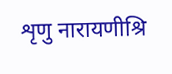शृणु नारायणीश्रि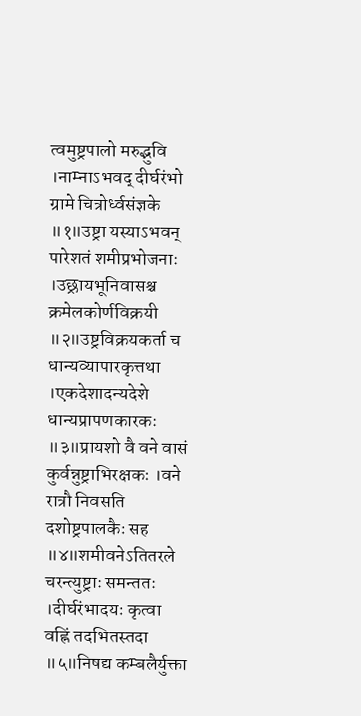त्वमुष्ट्रपालो मरुद्भुवि ।नाम्नाऽभवद् दीर्घरंभो ग्रामे चित्रोर्ध्वसंज्ञके ॥१॥उष्ट्रा यस्याऽभवन् पारेशतं शमीप्रभोजनाः ।उछ्रायभूनिवासश्च क्रमेलकोर्णविक्रयी ॥२॥उष्ट्रविक्रयकर्ता च धान्यव्यापारकृत्तथा ।एकदेशादन्यदेशे धान्यप्रापणकारकः ॥३॥प्रायशो वै वने वासं कुर्वन्नुष्ट्राभिरक्षकः ।वने रात्रौ निवसति दशोष्ट्रपालकैः सह ॥४॥शमीवनेऽतितरले चरन्त्युष्ट्राः समन्ततः ।दीर्घरंभादयः कृत्वा वह्निं तदभितस्तदा ॥५॥निषद्य कम्बलैर्युक्ता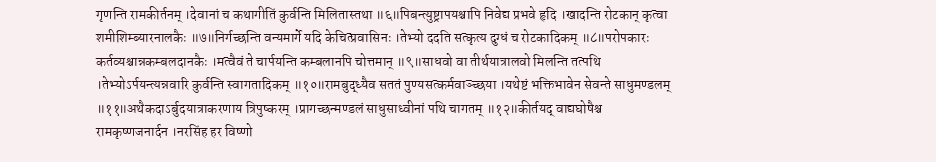गृणन्ति रामकीर्तनम् ।देवानां च कथागीतिं कुर्वन्ति मिलितास्तथा ॥६॥पिबन्त्युष्ट्रापयश्चापि निवेद्य प्रभवे हृदि ।खादन्ति रोटकान् कृत्वा शमीशिम्ब्यारनालकैः ॥७॥निर्गच्छन्ति वन्यमार्गे यदि केचित्प्रवासिनः ।तेभ्यो ददति सत्कृत्य दुग्धं च रोटकादिकम् ॥८॥परोपकारः कर्तव्यश्चान्नकम्बलदानकैः ।मत्वैवं ते चार्पयन्ति कम्बलानपि चोत्तमान् ॥९॥साधवो वा तीर्थयात्रालवो मिलन्ति तत्पथि ।तेभ्योऽर्पयन्त्यन्नवारि कुर्वन्ति स्वागतादिकम् ॥१०॥रामबुद्ध्यैव सततं पुण्यसत्कर्मवाञ्च्छया ।यथेष्टं भक्तिभावेन सेवन्ते साधुमण्डलम् ॥११॥अथैकदाऽर्बुदयात्राकरणाय त्रिपुष्करम् ।प्रागच्छन्मण्डलं साधुसाध्वीनां पथि चागतम् ॥१२॥कीर्तयद् वाद्यघोषैश्च रामकृष्णजनार्दन ।नरसिंह हर विष्णो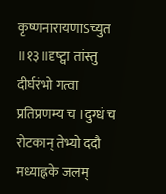कृष्णनारायणाऽच्युत ॥१३॥दृष्ट्वा तांस्तु दीर्घरंभो गत्वा प्रतिप्रणम्य च ।दुग्धं च रोटकान् तेभ्यो ददौ मध्याह्नके जलम्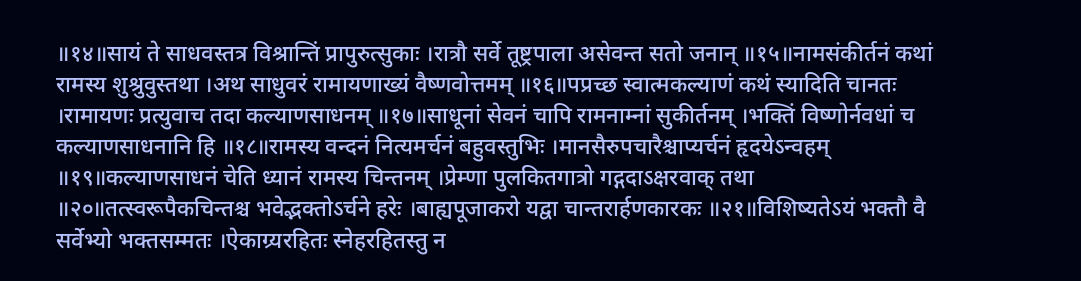॥१४॥सायं ते साधवस्तत्र विश्रान्तिं प्रापुरुत्सुकाः ।रात्रौ सर्वे तूष्ट्रपाला असेवन्त सतो जनान् ॥१५॥नामसंकीर्तनं कथां रामस्य शुश्रुवुस्तथा ।अथ साधुवरं रामायणाख्यं वैष्णवोत्तमम् ॥१६॥पप्रच्छ स्वात्मकल्याणं कथं स्यादिति चानतः ।रामायणः प्रत्युवाच तदा कल्याणसाधनम् ॥१७॥साधूनां सेवनं चापि रामनाम्नां सुकीर्तनम् ।भक्तिं विष्णोर्नवधां च कल्याणसाधनानि हि ॥१८॥रामस्य वन्दनं नित्यमर्चनं बहुवस्तुभिः ।मानसैरुपचारैश्चाप्यर्चनं हृदयेऽन्वहम् ॥१९॥कल्याणसाधनं चेति ध्यानं रामस्य चिन्तनम् ।प्रेम्णा पुलकितगात्रो गद्गदाऽक्षरवाक् तथा ॥२०॥तत्स्वरूपैकचिन्तश्च भवेद्भक्तोऽर्चने हरेः ।बाह्यपूजाकरो यद्वा चान्तरार्हणकारकः ॥२१॥विशिष्यतेऽयं भक्तौ वै सर्वेभ्यो भक्तसम्मतः ।ऐकाग्र्यरहितः स्नेहरहितस्तु न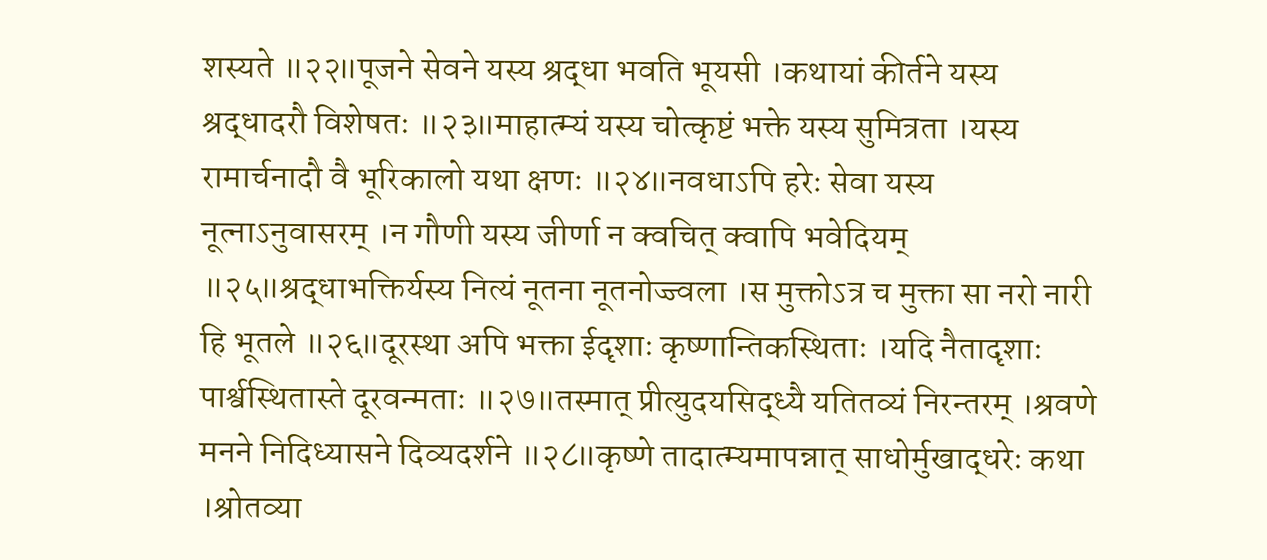शस्यते ॥२२॥पूजने सेवने यस्य श्रद्धा भवति भूयसी ।कथायां कीर्तने यस्य श्रद्धादरौ विशेषतः ॥२३॥माहात्म्यं यस्य चोत्कृष्टं भक्ते यस्य सुमित्रता ।यस्य रामार्चनादौ वै भूरिकालो यथा क्षणः ॥२४॥नवधाऽपि हरेः सेवा यस्य नूत्नाऽनुवासरम् ।न गौणी यस्य जीर्णा न क्वचित् क्वापि भवेदियम् ॥२५॥श्रद्धाभक्तिर्यस्य नित्यं नूतना नूतनोज्ज्वला ।स मुक्तोऽत्र च मुक्ता सा नरो नारी हि भूतले ॥२६॥दूरस्था अपि भक्ता ईदृशाः कृष्णान्तिकस्थिताः ।यदि नैतादृशाः पार्श्वस्थितास्ते दूरवन्मताः ॥२७॥तस्मात् प्रीत्युदयसिद्ध्यै यतितव्यं निरन्तरम् ।श्रवणे मनने निदिध्यासने दिव्यदर्शने ॥२८॥कृष्णे तादात्म्यमापन्नात् साधोर्मुखाद्धरेः कथा ।श्रोतव्या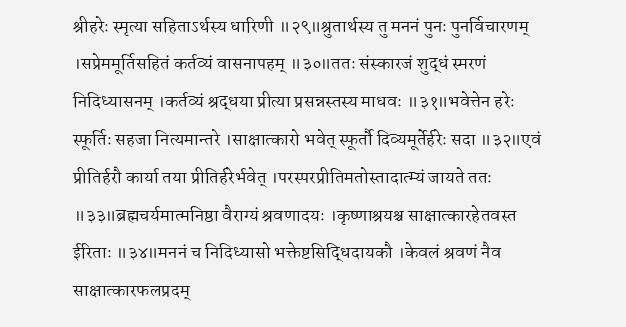श्रीहरेः स्मृत्या सहिताऽर्थस्य धारिणी ॥२९॥श्रुतार्थस्य तु मननं पुनः पुनर्विचारणम् ।सप्रेममूर्तिसहितं कर्तव्यं वासनापहम् ॥३०॥ततः संस्कारजं शुद्धं स्मरणं निदिध्यासनम् ।कर्तव्यं श्रद्धया प्रीत्या प्रसन्नस्तस्य माधवः ॥३१॥भवेत्तेन हरेः स्फूर्तिः सहजा नित्यमान्तरे ।साक्षात्कारो भवेत् स्फूर्तौ दिव्यमूर्तेर्हरेः सदा ॥३२॥एवं प्रीतिर्हरौ कार्या तया प्रीतिर्हरेर्भवेत् ।परस्परप्रीतिमतोस्तादात्म्यं जायते ततः ॥३३॥ब्रह्मचर्यमात्मनिष्ठा वैराग्यं श्रवणादयः ।कृष्णाश्रयश्च साक्षात्कारहेतवस्त ईरिताः ॥३४॥मननं च निदिध्यासो भक्तेष्टसिद्धिदायकौ ।केवलं श्रवणं नैव साक्षात्कारफलप्रदम्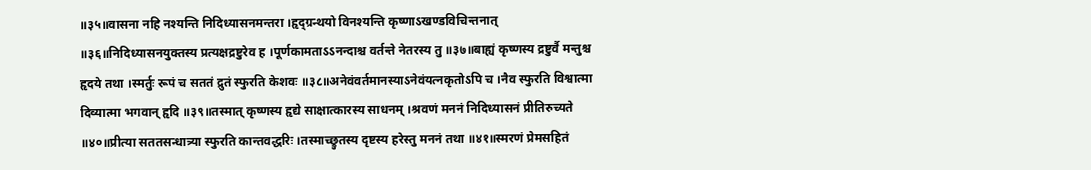॥३५॥वासना नहि नश्यन्ति निदिध्यासनमन्तरा ।हृद्ग्रन्थयो विनश्यन्ति कृष्णाऽखण्डविचिन्तनात् ॥३६॥निदिध्यासनयुक्तस्य प्रत्यक्षद्रष्टुरेव ह ।पूर्णकामताऽऽनन्दाश्च वर्तन्ते नेतरस्य तु ॥३७॥बाह्यं कृष्णस्य द्रष्टुर्वै मन्तुश्च हृदये तथा ।स्मर्तुः रूपं च सततं द्रुतं स्फुरति केशवः ॥३८॥अनेवंवर्तमानस्याऽनेवंयत्नकृतोऽपि च ।नैव स्फुरति विश्वात्मा दिव्यात्मा भगवान् हृदि ॥३९॥तस्मात् कृष्णस्य हृद्ये साक्षात्कारस्य साधनम् ।श्रवणं मननं निदिध्यासनं प्रीतिरुच्यते ॥४०॥प्रीत्या सततसन्धात्र्या स्फुरति कान्तवद्धरिः ।तस्माच्छ्रुतस्य दृष्टस्य हरेस्तु मननं तथा ॥४१॥स्मरणं प्रेमसहितं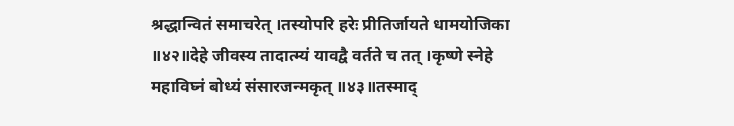श्रद्धान्वितं समाचरेत् ।तस्योपरि हरेः प्रीतिर्जायते धामयोजिका ॥४२॥देहे जीवस्य तादात्म्यं यावद्वै वर्तते च तत् ।कृष्णे स्नेहे महाविघ्नं बोध्यं संसारजन्मकृत् ॥४३॥तस्माद्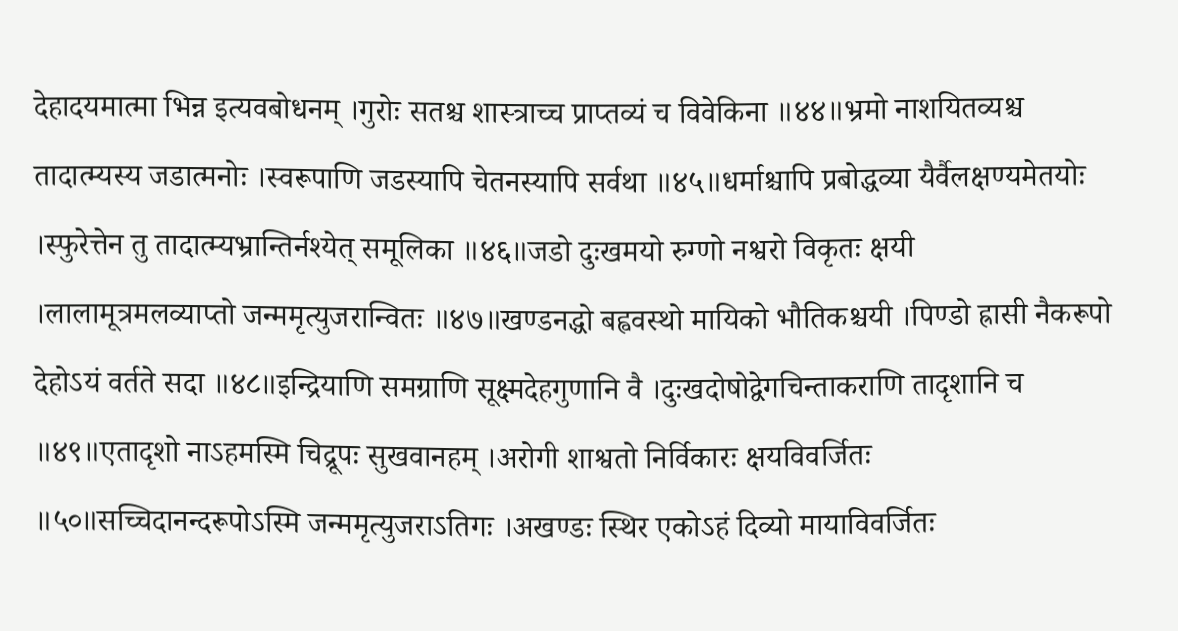देहादयमात्मा भिन्न इत्यवबोधनम् ।गुरोः सतश्च शास्त्राच्च प्राप्तव्यं च विवेकिना ॥४४॥भ्रमो नाशयितव्यश्च तादात्म्यस्य जडात्मनोः ।स्वरूपाणि जडस्यापि चेतनस्यापि सर्वथा ॥४५॥धर्माश्चापि प्रबोद्धव्या यैर्वैलक्षण्यमेतयोः ।स्फुरेत्तेन तु तादात्म्यभ्रान्तिर्नश्येत् समूलिका ॥४६॥जडो दुःखमयो रुग्णो नश्वरो विकृतः क्षयी ।लालामूत्रमलव्याप्तो जन्ममृत्युजरान्वितः ॥४७॥खण्डनद्धो बह्ववस्थो मायिको भौतिकश्चयी ।पिण्डो ह्रासी नैकरूपो देहोऽयं वर्तते सदा ॥४८॥इन्द्रियाणि समग्राणि सूक्ष्मदेहगुणानि वै ।दुःखदोषोद्वेगचिन्ताकराणि तादृशानि च ॥४९॥एतादृशो नाऽहमस्मि चिद्रूपः सुखवानहम् ।अरोगी शाश्वतो निर्विकारः क्षयविवर्जितः ॥५०॥सच्चिदानन्दरूपोऽस्मि जन्ममृत्युजराऽतिगः ।अखण्डः स्थिर एकोऽहं दिव्यो मायाविवर्जितः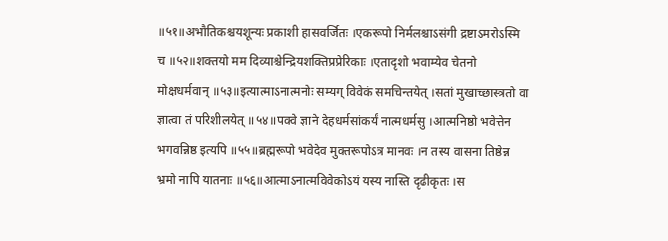॥५१॥अभौतिकश्चयशून्यः प्रकाशी हासवर्जितः ।एकरूपो निर्मलश्चाऽसंगी द्रष्टाऽमरोऽस्मि च ॥५२॥शक्तयो मम दिव्याश्चेन्द्रियशक्तिप्रप्रेरिकाः ।एतादृशो भवाम्येव चेतनो मोक्षधर्मवान् ॥५३॥इत्यात्माऽनात्मनोः सम्यग् विवेकं समचिन्तयेत् ।सतां मुखाच्छास्त्रतो वा ज्ञात्वा तं परिशीलयेत् ॥५४॥पक्वे ज्ञाने देहधर्मसांकर्यं नात्मधर्मसु ।आत्मनिष्ठो भवेत्तेन भगवन्निष्ठ इत्यपि ॥५५॥ब्रह्मरूपो भवेदेव मुक्तरूपोऽत्र मानवः ।न तस्य वासना तिष्ठेन्न भ्रमो नापि यातनाः ॥५६॥आत्माऽनात्मविवेकोऽयं यस्य नास्ति दृढीकृतः ।स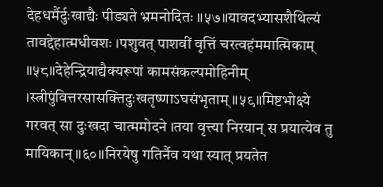देहधर्मैर्दुःखाद्यैः पीड्यते भ्रमनोदितः ॥५७॥यावदभ्यासशैथिल्यं तावद्देहात्मधीवशः ।पशुवत् पाशवीं वृत्तिं चरत्वहंममात्मिकाम् ॥५८॥देहेन्द्रियाद्यैक्यरूपां कामसंकल्पमोहिनीम् ।स्त्रीपुंवित्तरसासक्तिदुःखतृष्णाऽघसंभृताम् ॥५९॥मिष्टभोक्ष्ये गरवत् सा दुःखदा चात्ममोदने ।तया वृत्त्या निरयान् स प्रयात्येव तु मायिकान् ॥६०॥निरयेषु गतिर्नैव यथा स्यात् प्रयतेत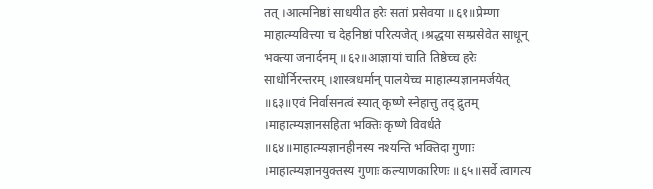तत् ।आत्मनिष्ठां साधयीत हरेः सतां प्रसेवया ॥६१॥प्रेम्णा माहात्म्यवित्त्या च देहनिष्ठां परित्यजेत् ।श्रद्धया सम्प्रसेवेत साधून् भक्त्या जनार्दनम् ॥६२॥आज्ञायां चाति तिष्ठेच्च हरेः साधोर्निरन्तरम् ।शास्त्रधर्मान् पालयेच्च माहात्म्यज्ञानमर्जयेत् ॥६३॥एवं निर्वासनत्वं स्यात् कृष्णे स्नेहात्तु तद् द्रुतम् ।माहात्म्यज्ञानसहिता भक्तिः कृष्णे विवर्धते ॥६४॥माहात्म्यज्ञानहीनस्य नश्यन्ति भक्तिदा गुणाः ।माहात्म्यज्ञानयुक्तस्य गुणाः कल्याणकारिणः ॥६५॥सर्वे त्वागत्य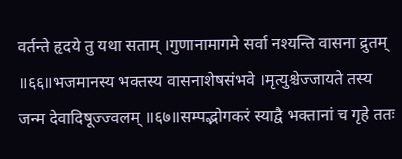वर्तन्ते हृदये तु यथा सताम् ।गुणानामागमे सर्वा नश्यन्ति वासना द्रुतम् ॥६६॥भजमानस्य भक्तस्य वासनाशेषसंभवे ।मृत्युश्चेज्जायते तस्य जन्म देवादिषूज्ज्वलम् ॥६७॥सम्पद्भोगकरं स्याद्वै भक्तानां च गृहे ततः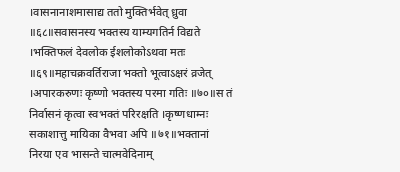।वासनानाशमासाद्य ततो मुक्तिर्भवेत् ध्रुवा ॥६८॥सवासनस्य भक्तस्य याम्यगतिर्न विद्यते ।भक्तिफलं देवलोक ईशलोकोऽथवा मतः ॥६९॥महाचक्रवर्तिराजा भक्तो भूत्वाऽक्षरं व्रजेत् ।अपारकरुणः कृष्णो भक्तस्य परमा गतिः ॥७०॥स तं निर्वासनं कृत्वा स्वभक्तं परिरक्षति ।कृष्णधाम्नः सकाशात्तु मायिका वैभवा अपि ॥७१॥भक्तानां निरया एव भासन्ते चात्मवेदिनाम्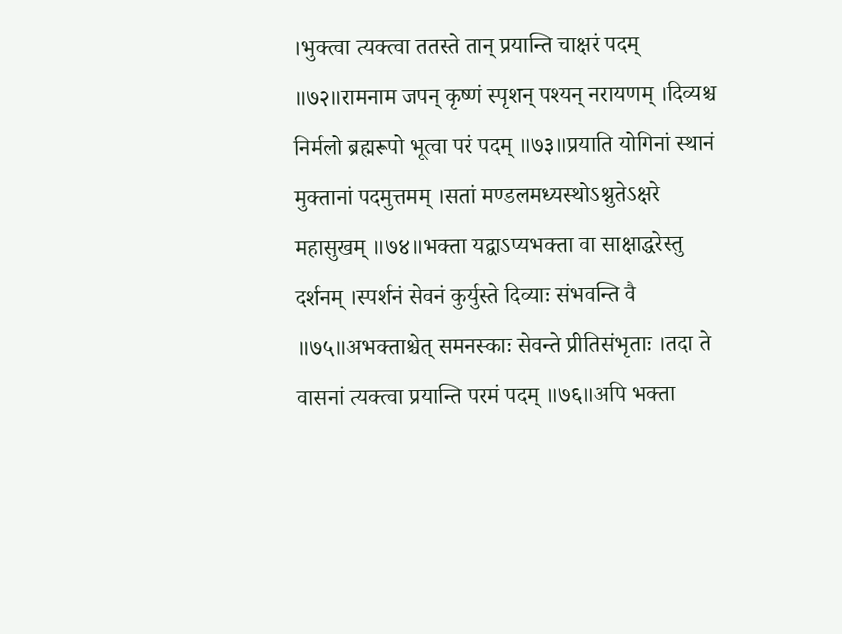।भुक्त्वा त्यक्त्वा ततस्ते तान् प्रयान्ति चाक्षरं पदम् ॥७२॥रामनाम जपन् कृष्णं स्पृशन् पश्यन् नरायणम् ।दिव्यश्च निर्मलो ब्रह्मरूपो भूत्वा परं पदम् ॥७३॥प्रयाति योगिनां स्थानं मुक्तानां पदमुत्तमम् ।सतां मण्डलमध्यस्थोऽश्नुतेऽक्षरे महासुखम् ॥७४॥भक्ता यद्वाऽप्यभक्ता वा साक्षाद्धरेस्तु दर्शनम् ।स्पर्शनं सेवनं कुर्युस्ते दिव्याः संभवन्ति वै ॥७५॥अभक्ताश्चेत् समनस्काः सेवन्ते प्रीतिसंभृताः ।तदा ते वासनां त्यक्त्वा प्रयान्ति परमं पदम् ॥७६॥अपि भक्ता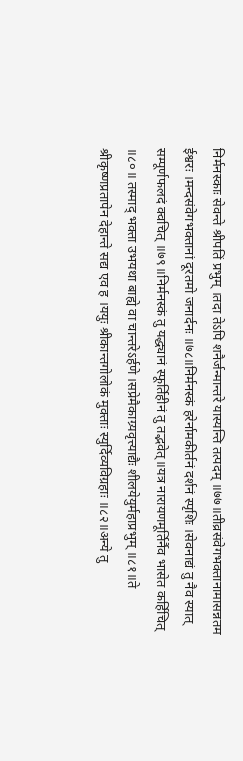निर्मनस्काः सेवन्ते श्रीपतिं प्रभुम् ।तदा तेऽपि शनैर्जन्मान्तरे यास्यन्ति तत्पदम् ॥७७॥तीव्रसंवेगभक्तानामासन्नतम ईश्वरः ।मन्दसंवेगभक्तानां दूरतमो जनार्दनः ॥७८॥निर्मनस्कं हरेर्नामकीर्तनं दर्शनं स्पृशिः ।सेवनाद्यं तु नैव स्यात् सम्पूर्णफलदं क्वचित् ॥७९॥निर्मनस्कं तु यद्ध्यानं स्फूर्तिहीनं तु तद्भवेत्॥यत्र नारायणमूर्तिर्नैव भासेत कर्हिचित् ॥८०॥ तस्माद् भक्ता उभयथा बाह्ये वा चान्तरेऽर्हणे ।सप्रेमैकाग्र्यवृत्त्याद्यैः शीलयेयुर्महाप्रभुम् ॥८१॥ते श्रीकृष्णप्रतापेन देहान्ते सद्य एव ह ।ययुः श्रीकान्तगोलोकं मुक्ताः स्युर्दिव्यविग्रहाः ॥८२॥अन्ये तु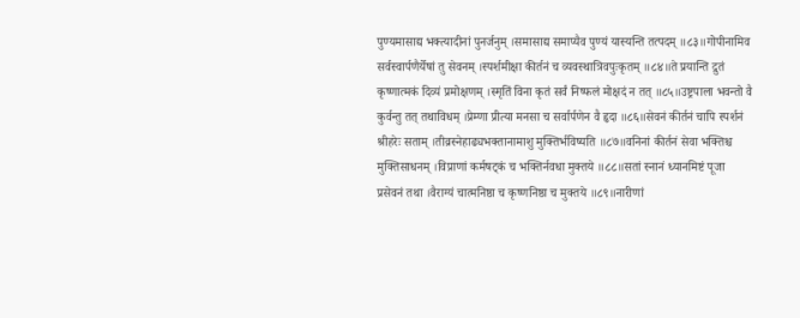पुण्यमासाद्य भक्त्यादीनां पुनर्जनुम् ।समासाद्य समाप्यैव पुण्यं यास्यन्ति तत्पदम् ॥८३॥गोपीनामिव सर्वस्वार्पणैर्येषां तु सेवनम् ।स्पर्शमीक्षा कीर्तनं च व्यवस्थात्रिवपुःकृतम् ॥८४॥ते प्रयान्ति द्रुतं कृष्णात्मकं दिव्यं प्रमोक्षणम् ।स्मृतिं विना कृतं सर्वं निष्फलं मोक्षदं न तत् ॥८५॥उष्ट्रपाला भवन्तो वै कुर्वन्तु तत् तथाविधम् ।प्रेम्णा प्रीत्या मनसा च सर्वार्पणेन वै हृदा ॥८६॥सेवनं कीर्तनं चापि स्पर्शनं श्रीहरेः सताम् ।तीव्रस्नेहाढ्यभक्तानामाशु मुक्तिर्भविष्यति ॥८७॥वनिनां कीर्तनं सेवा भक्तिश्च मुक्तिसाधनम् ।विप्राणां कर्मषट्कं च भक्तिर्नवधा मुक्तये ॥८८॥सतां स्नानं ध्यानमिष्टं पूजा प्रसेवनं तथा ।वैराग्यं चात्मनिष्ठा च कृष्णनिष्ठा च मुक्तये ॥८९॥नारीणां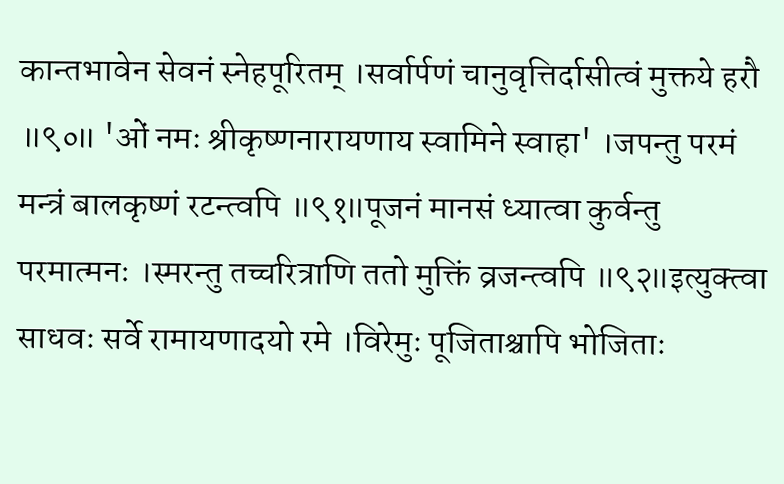कान्तभावेन सेवनं स्नेहपूरितम् ।सर्वार्पणं चानुवृत्तिर्दासीत्वं मुक्तये हरौ ॥९०॥ 'ओं नमः श्रीकृष्णनारायणाय स्वामिने स्वाहा' ।जपन्तु परमं मन्त्रं बालकृष्णं रटन्त्वपि ॥९१॥पूजनं मानसं ध्यात्वा कुर्वन्तु परमात्मनः ।स्मरन्तु तच्चरित्राणि ततो मुक्तिं व्रजन्त्वपि ॥९२॥इत्युक्त्वा साधवः सर्वे रामायणादयो रमे ।विरेमुः पूजिताश्चापि भोजिताः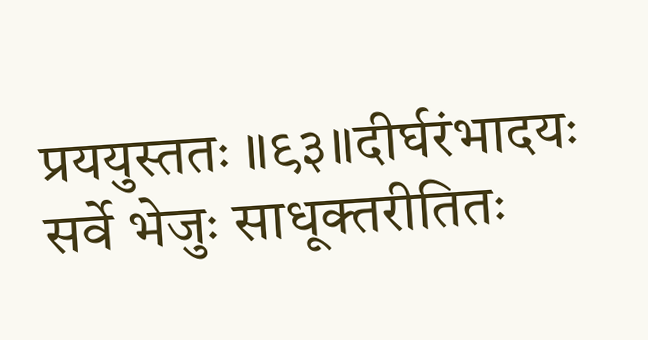प्रययुस्ततः ॥९३॥दीर्घरंभादयः सर्वे भेजुः साधूक्तरीतितः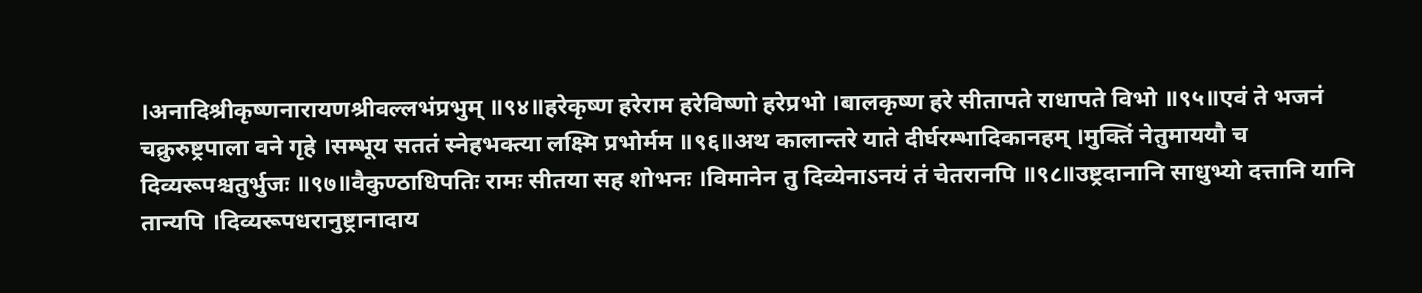।अनादिश्रीकृष्णनारायणश्रीवल्लभंप्रभुम् ॥९४॥हरेकृष्ण हरेराम हरेविष्णो हरेप्रभो ।बालकृष्ण हरे सीतापते राधापते विभो ॥९५॥एवं ते भजनं चक्रुरुष्ट्रपाला वने गृहे ।सम्भूय सततं स्नेहभक्त्या लक्ष्मि प्रभोर्मम ॥९६॥अथ कालान्तरे याते दीर्घरम्भादिकानहम् ।मुक्तिं नेतुमाययौ च दिव्यरूपश्चतुर्भुजः ॥९७॥वैकुण्ठाधिपतिः रामः सीतया सह शोभनः ।विमानेन तु दिव्येनाऽनयं तं चेतरानपि ॥९८॥उष्ट्रदानानि साधुभ्यो दत्तानि यानि तान्यपि ।दिव्यरूपधरानुष्ट्रानादाय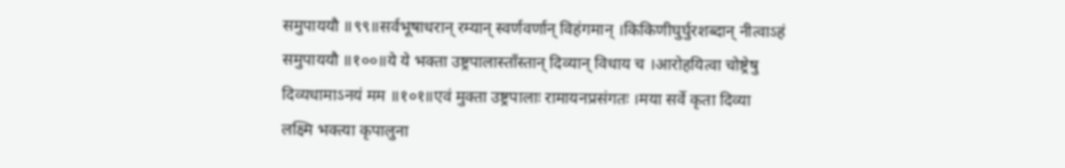समुपाययौ ॥९९॥सर्वभूषाधरान् रम्यान् स्वर्णवर्णान् विहंगमान् ।किकिणीघुर्घुरशब्दान् नीत्वाऽहं समुपाययौ ॥१००॥ये ये भक्ता उष्ट्रपालास्ताँस्तान् दिव्यान् विधाय च ।आरोहयित्वा चोष्ट्रेषु दिव्यधामाऽनयं मम ॥१०१॥एवं मुक्ता उष्ट्रपालाः रामायनप्रसंगतः ।मया सर्वे कृता दिव्या लक्ष्मि भक्त्या कृपालुना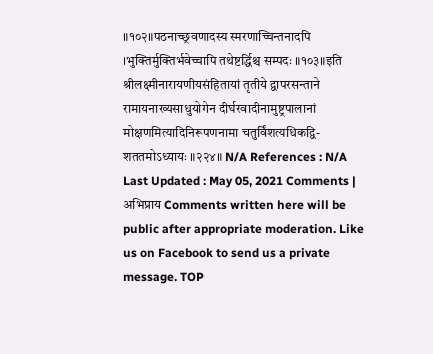॥१०२॥पठनाच्छ्रवणादस्य स्मरणाच्चिन्तनादपि ।भुक्तिर्मुक्तिर्भवेच्चापि तथेष्टर्द्धिश्च सम्पदः ॥१०३॥इति श्रीलक्ष्मीनारायणीयसंहितायां तृतीये द्वापरसन्ताने रामायनाख्यसाधुयोगेन दीर्घरवादीनामुष्ट्रपालानां मोक्षणमित्यादिनिरूपणनामा चतुर्विंशत्यधिकद्वि-शततमोऽध्यायः ॥२२४॥ N/A References : N/A Last Updated : May 05, 2021 Comments | अभिप्राय Comments written here will be public after appropriate moderation. Like us on Facebook to send us a private message. TOP